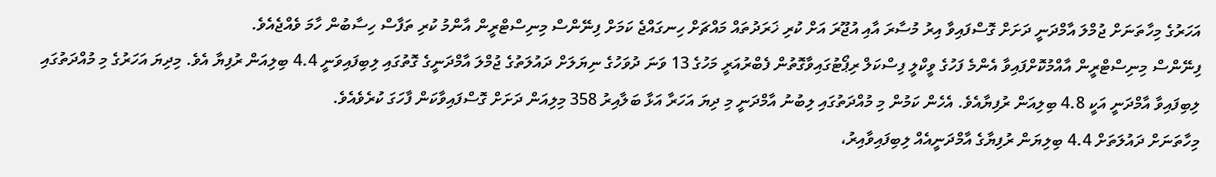އަހަރުގެ މިހާތަނަށް ޖުމްލަ އާމްދަނީ ދަށަށް ގޮސްފައިވާ އިރު މުސާރަ އާއި އުޖޫރަ އަށް ކުރި ޚަރަދުތައް މައްޗަށް ހިނގައްޖެ ކަމަށް ފިނޭންސް މިނިސްޓްރީން އާންމު ކުރި ތަފާސް ހިސާބުން ހާމަ ވެއްޖެއެވެ.
ފިނޭންސް މިނިސްޓްރީން އާއްމުކޮށްފައިވާ އެންމެ ފަހުގެ ވީކްލީ ފިސްކަލް ރިޕޯޓުގައިވާގޮތުން ފެބްރުއަރީ މަހުގެ 13 ވަނަ ދުވަހުގެ ނިޔަލަށް ދައުލަތުގެ ޖުމްލަ އާމްދަނީގެ ގޮތުގައި ލިބިފައިވަނީ 4.4 ބިލިއަން ރުފިޔާ އެވެ. މިދިޔަ އަހަރުގެ މި މުއްދަތުގައި ލިބިފައިވާ އާމްދަނީ އަކީ 4.8 ބިލިއަން ރުފިޔާއެވެ. އެހެން ކަމުން މި މުއްދަތުގައި ލިބުނު އާމްދަނީ މި ދިޔަ އަހަރާ އަޅާ ބަލާއިރު 358 މިލިއަން ދަށަށް ގޮސްފައިވާކަން ފާހަގަ ކުރެވެއެވެ.
މިހާތަނަށް ދައުލަތަށް 4.4 ބިލިޔަން ރުފިޔާގެ އާމްދަނީއެއް ލިބިފައިވާއިރު،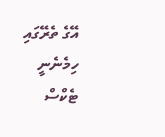އޭގެ ތެރޭގައި ހިމެނެނީ ޓެކްސް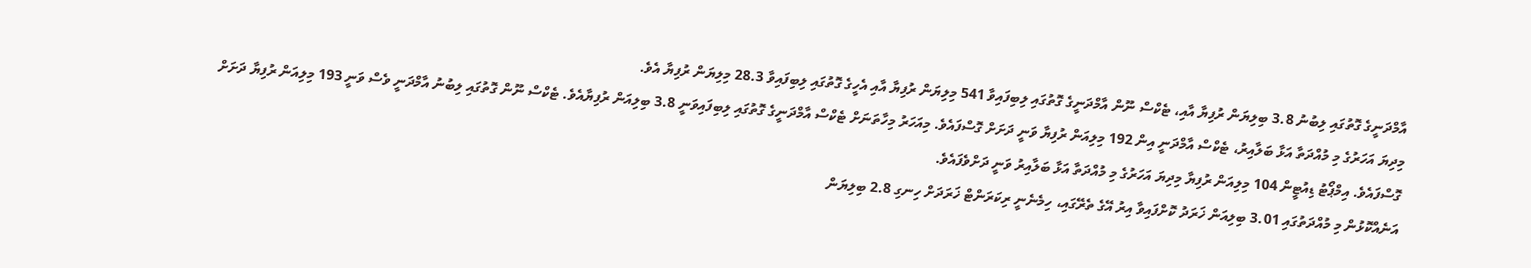އާމްދަނީގެ ގޮތުގައި ލިބުނު 3.8 ބިލިޔަން ރުފިޔާ އާއި، ޓެކްސް ނޫން އާމްދަނީގެ ގޮތުގައި ލިބިފައިވާ 541 މިލިޔަން ރުފިޔާ އާއި އެހީގެ ގޮތުގައި ލިބިފައިވާ 28.3 މިލިޔަން ރުފިޔާ އެވެ.
މިދިޔަ އަހަރުގެ މި މުއްދަތާ އަޅާ ބަލާއިރު، ޓެކްސް އާމްދަނީ އިން 192 މިލިއަން ރުފިޔާ ވަނީ ދަށަށް ގޮސްފައެވެ. މިއަހަރު މިހާތަނަށް ޓެކްސް އާމްދަނީގެ ގޮތުގައި ލިބިފައިވަނީ 3.8 ބިލިއަން ރުފިޔާއެވެ. ޓެކްސް ނޫން ގޮތުގައި ލިބުނު އާމްދަނީ ވެސް ވަނީ 193 މިލިއަން ރުފިޔާ ދަށަށް ގޮސްފައެވެ. އިމްޕޯޓު ޑިއުޓީން 104 މިލިއަން ރުފިޔާ މިދިޔަ އަހަރުގެ މި މުއްދަތާ އަޅާ ބަލާއިރު ވަނީ ދަށްވެފައެވެ.
އަނެއްކޮޅުން މި މުއްދަތުގައި 3.01 ބިލިއަން ޚަރަދު ކޮށްފައިވާ އިރު އޭގެ ތެރޭގައި، ހިމެނެނީ ރިކަރަންޓް ޚަރަދަށް ހިނގި 2.8 ބިލިޔަން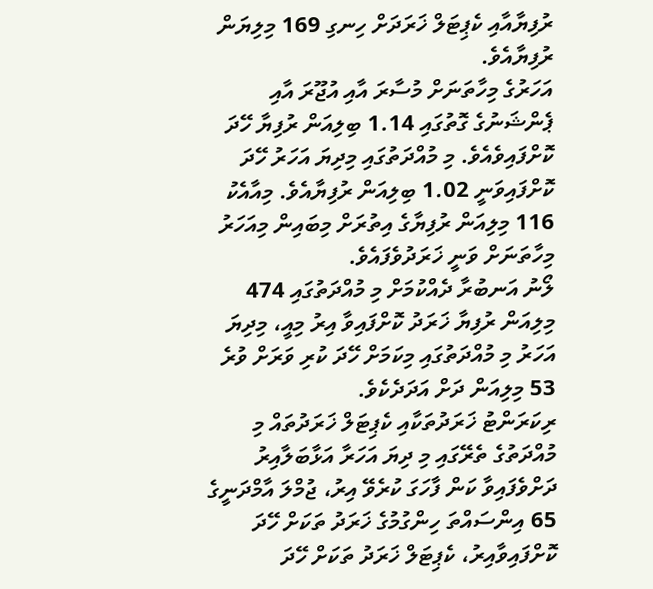ރުފިޔާއާއި ކެޕިޓަލް ޚަރަދަށް ހިނގި 169 މިލިޔަން ރުފިޔާއެވެ.
އަހަރުގެ މިހާތަނަށް މުސާރަ އާއި އުޖޫރަ އާއި ޕެންޝަނުގެ ގޮތުގައި 1.14 ބިލިއަން ރުފިޔާ ހޭދަ ކޮށްފައިވެއެވެ. މި މުއްދަތުގައި މިދިޔަ އަހަރު ހޭދަ ކޮށްފައިވަނީ 1.02 ބިލިއަން ރުފިޔާއެވެ. މިއާއެކު 116 މިލިއަން ރުފިޔާގެ އިތުރަށް މިބައިން މިއަހަރު މިހާތަނަށް ވަނީ ޚަރަދުވެފައެވެ.
ލޯނު އަނބުރާ ދެއްކުމަށް މި މުއްދަތުގައި 474 މިލިއަން ރުފިޔާ ޚަރަދު ކޮށްފައިވާ އިރު މިއީ، މިދިޔަ އަހަރު މި މުއްދަތުގައި މިކަމަށް ހޭދަ ކުރި ވަރަށް ވުރެ 53 މިލިއަން ދަށް އަދަދެކެވެ.
ރިކަރަންޓު ޚަރަދުތަކާއި ކެޕިޓަލް ޚަރަދުތައް މި މުއްދަތުގެ ތެރޭގައި މި ދިޔަ އަހަރާ އަޅާބަލާއިރު ދަށްވެފައިވާ ކަން ފާހަގަ ކުރެވޭ އިރު، ޖުމްލަ އާމްދަނީގެ 65 އިންސައްތަ ހިންގުމުގެ ޚަރަދު ތަކަށް ހޭދަ ކޮށްފައިވާއިރު، ކެޕިޓަލް ޚަރަދު ތަކަށް ހޭދަ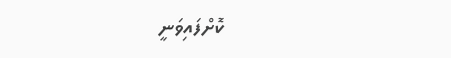ކޮށްފައިވަނީ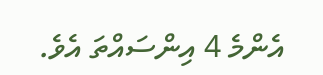އެންމެ 4 އިންސައްތަ އެވެ.